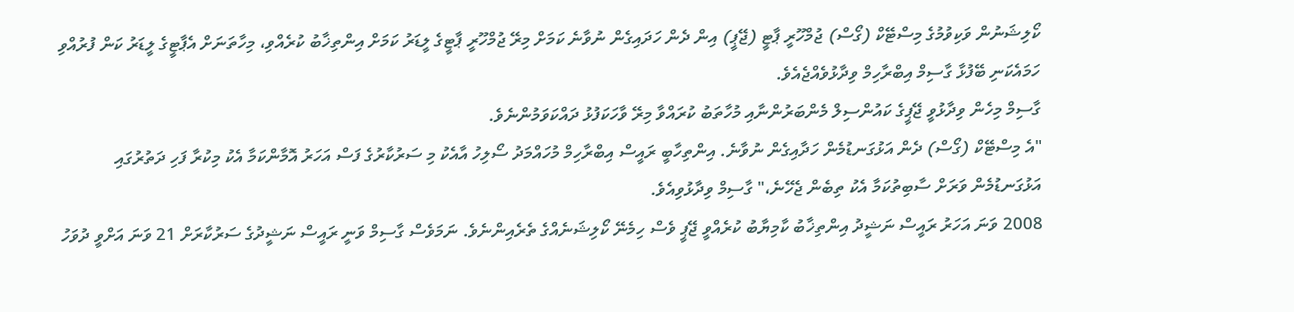ކޯލިޝަނުން ވަކިވުމުގެ މިސްޓޭކް (ގޯސް) ޖުމްހޫރީ ޕާޓީ (ޖޭޕީ) އިން ދެން ހަދައިގެން ނުވާނެ ކަމަށް މިރޭ ޖުމްހޫރީ ޕާޓީގެ ލީޑަރު ކަމަށް އިންތިޚާބު ކުރެއްވި، މިހާތަނަށް އެޕާޓީގެ ލީޑަރު ކަން ފުރުއްވި ހަމައެކަނި ބޭފުޅާ ގާސިމް އިބްރާހިމް ވިދާޅުވެއްޖެއެވެ.
ގާސިމް މިހެން ވިދާޅުވީ ޖޭޕީގެ ކައުންސިލް މެންބަރުންނާއި މުހާތަބު ކުރައްވާ މިރޭ ވާހަކަފުޅު ދައްކަވަމުންނެވެ.
"އެ މިސްޓޭކް (ގޯސް) ދެން އަޅުގަނޑުމެން ހަދާއިގެން ނުވާނެ. އިންތިހާބީ ރައީސް އިބްރާހިމް މުހައްމަދު ސޯލިހު އާއެކު މި ސަރުކާރުގެ ފަސް އަހަރު އޮމާންކަމާ އެކު މިކުރާ ފަހި ދަތުރުގައި އަޅުގަނޑުމެން ވަރަށް ސާބިތުކަމާ އެކު ތިބެން ޖެހޭނެ،" ގާސިމް ވިދާޅުވިއެވެ.
2008 ވަނަ އަހަރު ރައީސް ނަޝީދު އިންތިޚާބު ކާމިޔާބު ކުރެއްވީ ޖޭޕީ ވެސް ހިމެނޭ ކޯލިޝަނެއްގެ ތެރެއިންނެވެ. ނަމަވެސް ގާސިމް ވަނީ ރައީސް ނަޝީދުގެ ސަރުކާރަށް 21 ވަނަ އަށްވީ ދުވަހު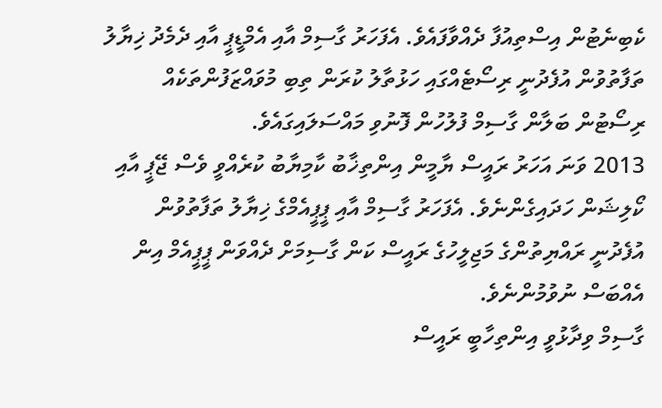ކެބިނެޓުން އިސްތިއުފާ ދެއްވާފައެވެ. އެފަހަރު ގާސިމް އާއި އެމްޑީޕީ އާއި ދެމެދު ޚިޔާލު ތަފާތުވުން އުފެދުނީ ރިސޯޓެއްގައި ހަޅުތާލު ކުރަން ތިބި މުވައްޒަފުންތަކެއް ރިސޯޓުން ބަލާން ގާސިމް ފުލުހުން ފޮނުވި މައްސަލައިގައެވެ.
2013 ވަނަ އަހަރު ރައީސް ޔާމީން އިންތިޚާބު ކާމިޔާބު ކުރެއްވީ ވެސް ޖޭޕީ އާއި ކޯލިޝަން ހަދައިގެންނެވެ. އެފަހަރު ގާސިމް އާއި ޕީޕީއެމްގެ ޚިޔާލު ތަފާތުވުން އުފެދުނީ ރައްޔިތުންގެ މަޖިލީހުގެ ރައީސް ކަން ގާސިމަށް ދެއްވަން ޕީޕީއެމް އިން އެއްބަސް ނުވުމުންނެވެ.
ގާސިމް ވިދާޅުވީ އިންތިހާބީ ރައީސް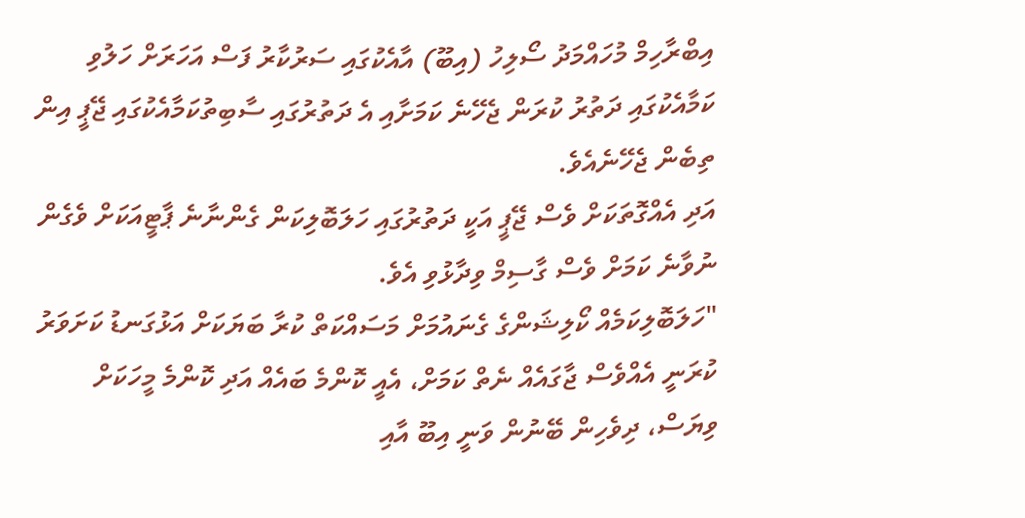އިބްރާހިމް މުހައްމަދު ސޯލިހު (އިބޫ) އާއެކުގައި ސަރުކާރު ފަސް އަހަރަށް ހަލުވި ކަމާއެކުގައި ދަތުރު ކުރަން ޖެހޭނެ ކަމަށާއި އެ ދަތުރުގައި ސާބިތުކަމާއެކުގައި ޖޭޕީ އިން ތިބެން ޖެހޭނެއެވެ.
އަދި އެއްގޮތަކަށް ވެސް ޖޭޕީ އަކީ ދަތުރުގައި ހަލަބޮލިކަން ގެންނާނެ ޕާޓީއަކަށް ވެގެން ނުވާނެ ކަމަށް ވެސް ގާސިމް ވިދާޅުވި އެވެ.
"ހަލަބޮލިކަމެއް ކޯލިޝަންގެ ގެނައުމަށް މަސައްކަތް ކުރާ ބަޔަކަށް އަޅުގަނޑު ކަށަވަރު ކުރަނީ އެއްވެސް ޖާގައެއް ނެތް ކަމަށް، އެއީ ކޮންމެ ބައެއް އަދި ކޮންމެ މީހަކަށް ވިޔަސް، ދިވެހިން ބޭނުން ވަނީ އިބޫ އާއި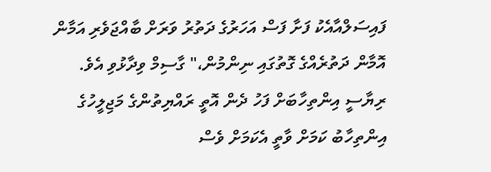ފައިސަލްއާއެކު ފަށާ ފަސް އަހަރުގެ ދަތުރު ވަރަށް ބާއްޖަވެރި އަމާން އޮމާން ދަތުރެއްގެ ގޮތުގައި ނިންމުން،" ގާސިމް ވިދާޅުވި އެވެ.
ރިޔާސީ އިންތިހާބަށް ފަހު ދެން އޮތީ ރައްޔިތުންގެ މަޖިލީހުގެ އިންތިހާބު ކަމަށް ވާތީ އެކަމަށް ވެސް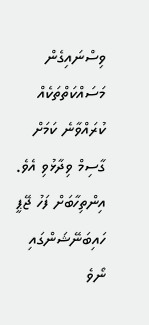ވިސްނައިގެން މަސައްކަތްތަކެއް ކުރައްވާނެ ކަމަށް ގާސިމް ވިދާޅުވި އެވެ.
އިންތިހާބަށް ފަހު ޖޭޕީ ހައިބަނޭޝަންގައި ނޯވެ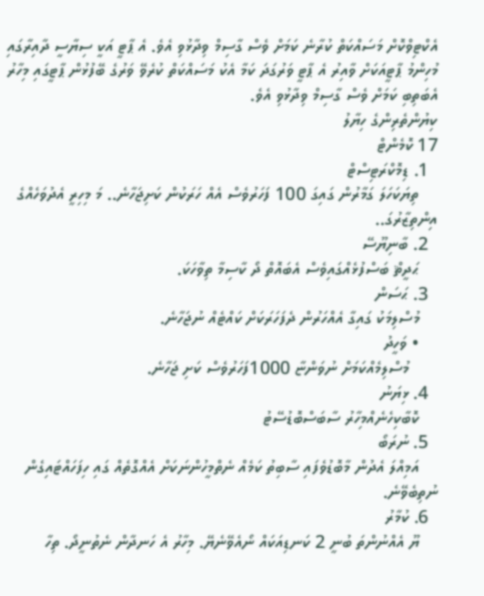އެކްޓިވްކޮށް މަސައްކަތް ކުރާނެ ކަމަށް ވެސް ގާސިމް ވިދާޅުވި އެވެ. އެ ޕާޓީ އަކީ ސިޔާސީ ދާއިރާގައި މުހިންމު ޕާޓީއަކަށް ވާއިރު އެ ޕާޓީ ވަރުގަދަ ކަމާ އެކު މަސައްކަތް ކުރެވޭ ވަރުގެ ބޭފުޅުން ޕާޓީގައި މިހާރު އެބަތިބި ކަމަށް ވެސް ގާސިމް ވިދާޅުވި އެވެ.
ކިޔުންތެރިންގެ ހިޔާލު
17 ކޮމެންޓް
  1. ޑިމޮކްރަޓިސްޓް
    ތިޔަކަހަލަ ގަމާރުން ގައިގަ 100 ފަހަރުވެސް އެއް ހަރަކުން ކަށިޖަހާނެ.. މަ މިހިރީ އެދުވަހެއްގެ އިންތިޒާރުގަ..
  2. ބާނިޔޫސޭ
    ޙަދީޘް ބަސްފުޅެއްގައިވެސް އެބައޮތް ދޯ ކާސިމާ ތިވާހަކަ.
  3. ޙަސަން
    މުސްލިމަކު ގައިގާ އެއްހަރުން ދެފަހަރަކަށް ކައްޓެއް ނުޖަހާނެ.
    • ވަހީދު
      މުސްލިމެއްކަމަށް ނުވަންޏާ 1000ފަހަރުވެސް ކަށި ޖަހާނެ.
  4. ޅިޔަނު
    ކޮބާކިހެނެއްމިހާރު ސާބަސްބޮޑުސޭޓު
  5. ނުރަބޯ
    އަމިއްލަ އެދުން މާބޮޑުވެފައި ސާބިތު ކަމެއް ނެތްމީހުންނަކަށް އެއްގޮތެއް ގައި ހިފަހައްޓައިގެން ނުތިބެވޭނެ.
  6. ކުމާރު
    ޔޫ އެއްނުންތަ ބުނީ 2 ކަނޑިއަކައް ނޯއެވޭނެޔޭ. މިހާރު އެ ހަނދާން ނެތުނީދޯ. ތިހާ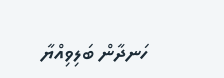ހަނދާން ބަލިވިއްޔާ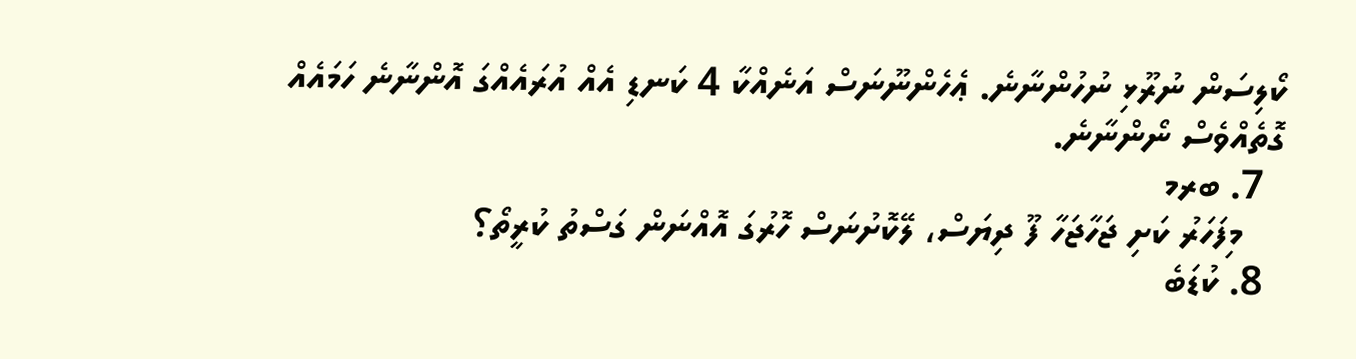ކޯލިސަން ނުރޫޅި ނުހުންނާނެ. ޢެހެންނޫނަސް އަނެއްކާ 4 ކަނޑި އެއް އުރައެއްގަ އޮންނާނެ ހަމައެއް ގޮތެއްވެސް ނޯންނާނެ.
  7. ބރމ
    މިފަހަރު ކަށި ޖަހާޖަހާ ފޫ ދިޔަސް، ލޭކޮށުނަސް ހޮރުގަ އޮއްނަން ގަސްތު ކުރީތޯ؟
  8. ކުޑަބެ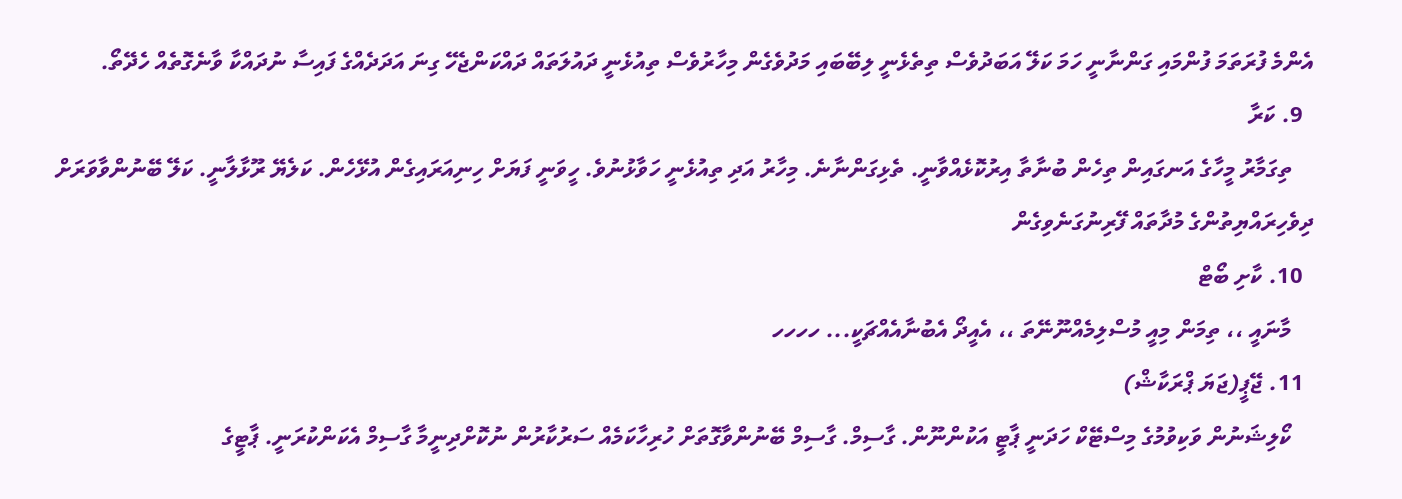އެންމެ ފުރަތަމަ ފުންމައި ގަންނާނީ ހަމަ ކަލޭ އަބަދުވެސް ތިތެޅެނީ ލިބޭބައި މަދުވެގެން މިހާރުވެސް ތިއުޅެނީ ދައުލަތައް ދައްކަންޖެހޭ ގިނަ އަދަދެއްގެ ފައިސާ ނުދައްކާ ވާނެގޮތެއް ހެދޭތޯ.
  9. ކަރާ
    ތިގަމާރު މީހާގެ އަނގައިން ތިހެން ބުނާތާ އިރުކޮޅެއްވާނީ. ތެޅިގަންނާނެ. މިހާރު އަދި ތިއުޅެނީ ހަވާޅުނުވެ. ހީވަނީ ފަޔަށް ހިނިއަރައިގެން އުޅޭހެން. ކަލެޔޭ ރޫޅާލާނީ. ކަލޭ ބޭނުންވާވަރަށް ދިވެހިރައްޔިތުންގެ މުދާތައް ފޭރިނުގަނެވިގެން
  10. ކާށި ބޯޓް
    މާނައީ ،، ތިމަން މިއީ މުސްލިމެއްނޫނޭތަ ،، އެއީދޯ އެބުނާއެއްޗަކީ... ހހހހ
  11. ޖޭޕީ(ޖަޔަ ޕްރަކާޝް)
    ކޯލިޝަނުން ވަކިވުމުގެ މިސްޓޭކް ހަދަނީ ޕާޓީ އަކުންނޫން. ގާސިމް. ގާސިމް ބޭނުންވާގޮތަށް ހުރިހާކަމެއް ސަރުކާރުން ނުކޮށްދިނީމާ ގާސިމް އެކަންކުރަނީ. ޕާޓީގެ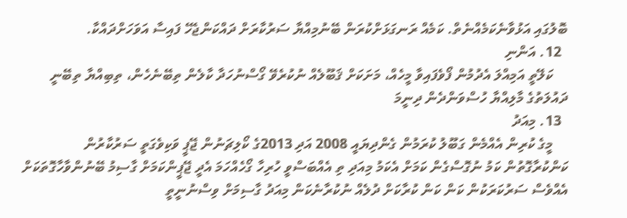ބޮލުގައި އަޅުވާނެކަމެއްނެތް. ކަމެއް ރަނގަޅަށްކުރަން ބޭނުމިއްޔާ ސަރުކާރަށް ދައްކަންޖެހޭ ފައިސާ އަވަހަށްދައްކާ.
  12. އަންނި
    ކަލޭތީ އަމިއްލަ އެދުމުން ފޯވެފައިވާ މީހެއް، މަށަކަށް ޤަބޫލެއް ނުކުރެވޭ ގޯސްނުހަދާ ކާލެން ތިބޭނެހެން، ތިބިއްޔާ ތިބޭނީ ދައުލަތުގެ މާލިއްޔާ ހުސްވަންދެން ދިނީމަ
  13. މިއަދު
    މީގެ ކުރިން އެއްމެން ގަބޫލު ކުރަމުން ގެންދިޔައީ 2008 އަދި 2013ގެ ކޯލިޗަނުން ޖޭޕީ ވަކިވެގަތީ ސަރުކާރުން ކަންކުރާގޮތުން ކަމު ނުގޮސްގެން ކަމަށް އެކަމު މިއަދި ތި އެއްބަސްވީ ހުރިހާ ގޯހެއްހަމަ އެދީ ޖޭޕީންކަމަށް ގާސިމު ބޭނުންވާހާގޮތަކަށް އެއްވެސް ސަރުކަރަކުން ކަން ކަން ކުރާކަށް ދުލެއް ނުކުރާނެކަން މިއަދު ގާސިމަށް ވިސްނުނީތީ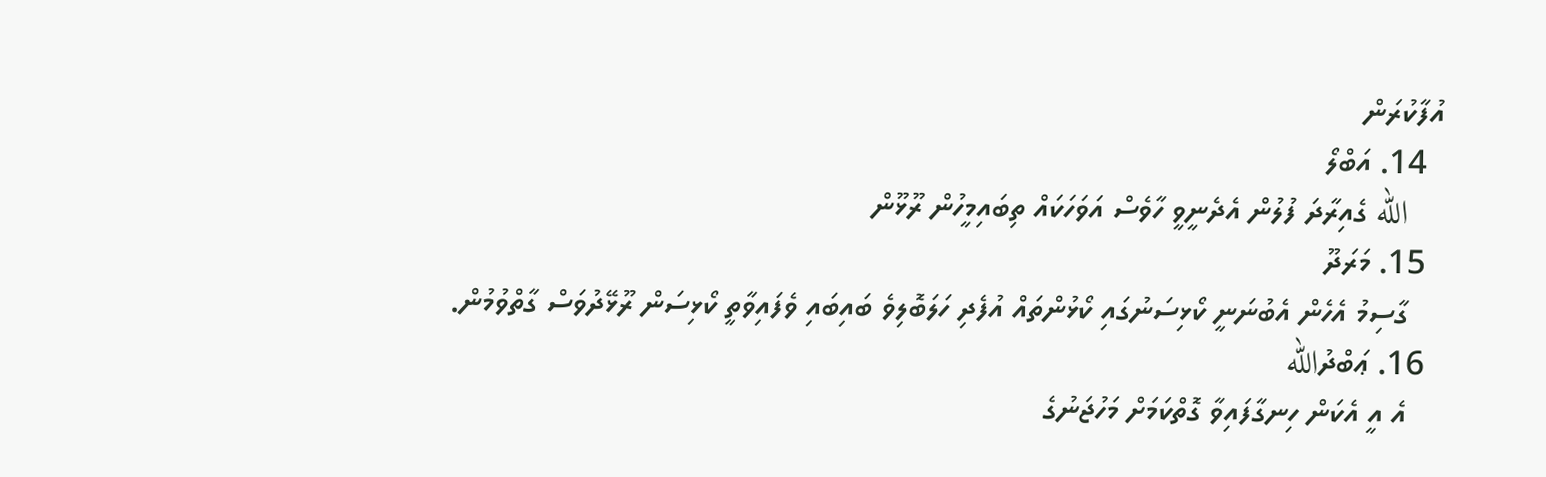އުފާކުރަން
  14. އަބްލޯ
    الله ގެއިރާދަ ފުލުން އެދެނީވީ ހާވެސް އަވަހަކައް ތިބައިމީހުން ރޫޅޫން
  15. މަރަދޫ
    ގާސިމު އެހެން އެބުނަނީ ކޯޅިސަނުގައި ކޯޅުންތައް އުފެދި ހަލަބޮލިވެ ބައިބައި ވެފައިވާތީ ކޯޅިސަން ރޫޅޭދުވަސް ގާތްވުމުން.
  16. ޢަބްދުالله
    އެ އީ އެކަން ހިނގާފައިވާ ގޮތްކަމަށް މަހުޖަނުގެ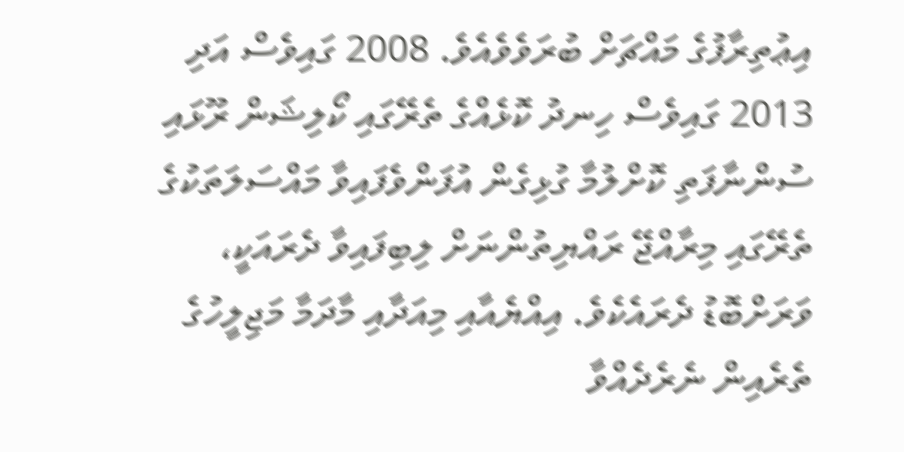އިޢުތިރާފުގެ މައްޗަށް ބުރަވެވެއެވެ. 2008 ގައިވެސް އަދި 2013 ގައިވެސް ހިނދު ކޮޅެއްގެ ތެރޭގައި ކޯލިޝަން ރޫޅައި ސުންނާފަތި ކޮށްލުމާ ގުޅިގެން އުފަންވެފައިވާ މައްސަލަތަކުގެ ތެރޭގައި މިރާއްޖޭ ރައްޔިތުންނަށް ލިބިފައިވާ ދެރައަކީ، ވަރަށްބޮޑު ދެރައެކެވެ. އިއްޔެއާއި މިއަދާއި މާދަމާ މަޖިލީހުގެ ތެރެއިން ނެރެދެއްވާ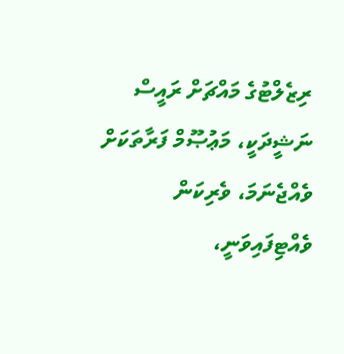ރިޒެލްޓުގެ މައްޗަށް ރައީސް ނަޝީދަކީ، މަޢުޞޫމް ފަރާތަކަށް ވެއްޖެނަމަ، ވެރިކަން ވެއްޓިފައިވަނީ،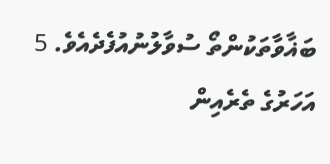ބަޣާވާތަކުންތޯ ސުވާލުނުއުފެދެއެވެ. 5 އަހަރުގެ ތެރެއިން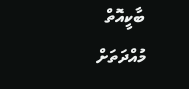ބާކީއޮތް މުއްދަތަށް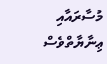މުސާރައާއި ޢިނާޔާތްވެސް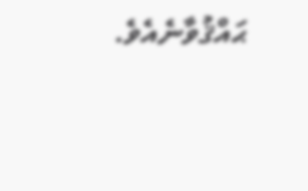ޙައްޤުވާނެއެވެ.